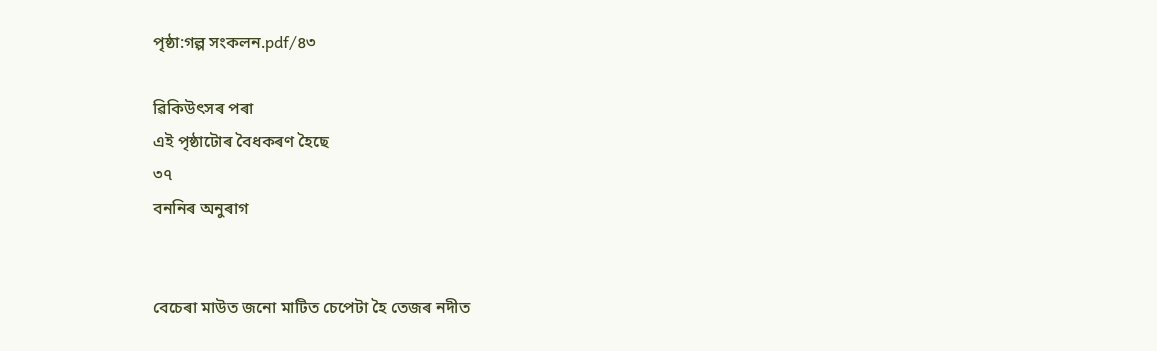পৃষ্ঠা:গল্প সংকলন.pdf/৪৩

ৱিকিউৎসৰ পৰা
এই পৃষ্ঠাটোৰ বৈধকৰণ হৈছে
৩৭
বননিৰ অনুৰাগ


বেচেৰা মাউত জনো মাটিত চেপেটা হৈ তেজৰ নদীত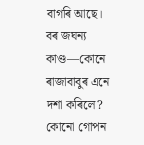বাগৰি আছে। বৰ জঘন্য কাণ্ড—কোনে ৰাজাবাবুৰ এনে দশা কৰিলে? কোনো গোপন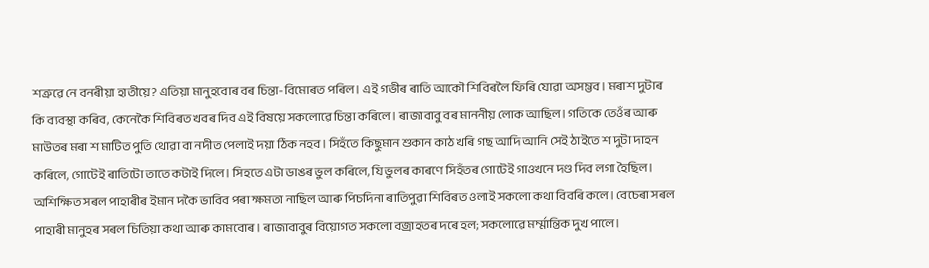শত্ৰুৱে নে বনৰীয়া হাতীয়ে? এতিয়া মানুহবোৰ বৰ চিন্তা-বিমোৰত পৰিল। এই গভীৰ ৰাতি আকৌ শিবিৰলৈ ফিৰি যোৱা অসম্ভব। মৰাশ দুটাৰ কি ব্যবস্থা কৰিব, কেনেকৈ শিবিৰত খবৰ দিব এই বিষয়ে সকলোৱে চিন্তা কৰিলে। ৰাজাবাবু বৰ মাননীয় লোক আছিল। গতিকে তেওঁৰ আৰু মাউতৰ মৰা শ মাটিত পুতি থোৱা বা নদীত পেলাই দয়া ঠিক নহব। সিহঁতে কিছুমান শুকান কাঠ খৰি গছ আদি আনি সেই ঠাইতে শ দুটা দাহন কৰিলে, গোটেই ৰাতিটো তাতে কটাই দিলে। সিহতে এটা ডাঙৰ ভুল কৰিলে, যি ভুলৰ কাৰণে সিহঁতৰ গোটেই গাওখনে দণ্ড দিব লগা হৈছিল। অশিক্ষিত সৰল পাহাৰীৰ ইমান দকৈ ভাবিব পৰা ক্ষমতা নাছিল আৰু পিচদিনা ৰাতিপুৱা শিবিৰত ওলাই সকলো কথা বিবৰি কলে। বেচেৰা সৰল পাহাৰী মানুহৰ সৰল চিতিয়া কথা আৰু কামবোৰ। ৰাজাবাবুৰ বিয়োগত সকলো বজ্ৰাহতৰ দৰে হল; সকলোৱে মৰ্ম্মান্তিক দুখ পালে।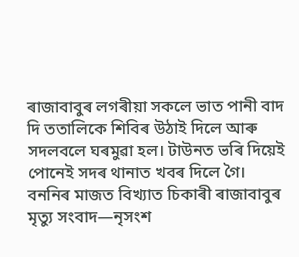ৰাজাবাবুৰ লগৰীয়া সকলে ভাত পানী বাদ দি ততালিকে শিবিৰ উঠাই দিলে আৰু সদলবলে ঘৰমুৱা হল। টাউনত ভৰি দিয়েই পোনেই সদৰ থানাত খবৰ দিলে গৈ। বননিৰ মাজত বিখ্যাত চিকাৰী ৰাজাবাবুৰ মৃত্যু সংবাদ—নৃসংশ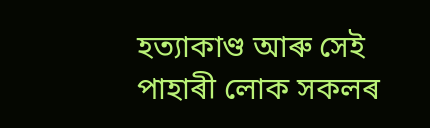হত্যাকাণ্ড আৰু সেই পাহাৰী লোক সকলৰ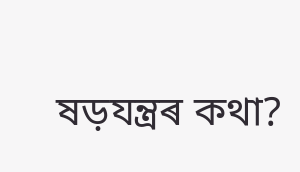ষড়যন্ত্ৰৰ কথা?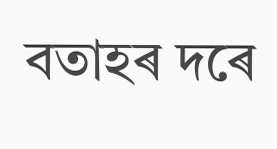বতাহৰ দৰে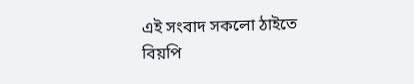এই সংবাদ সকলো ঠাইতে বিয়পি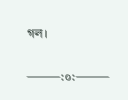গল।

⸻:০:⸻